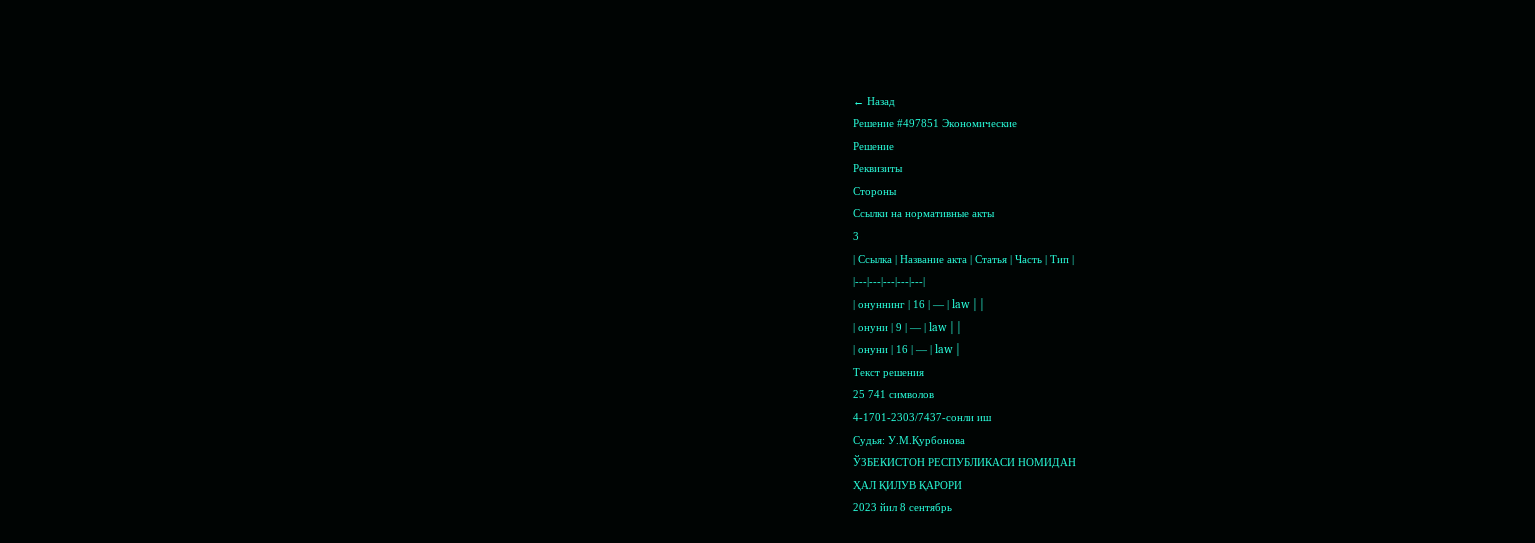← Назад
Решение #497851 Экономические
Решение
Реквизиты
Стороны
Ссылки на нормативные акты
3
| Ссылка | Название акта | Статья | Часть | Тип |
|---|---|---|---|---|
| онуннинг | 16 | — | law | |
| онуни | 9 | — | law | |
| онуни | 16 | — | law |
Текст решения
25 741 символов
4-1701-2303/7437-сонли иш
Судья: У.М.Қурбонова
ЎЗБЕКИСТОН РЕСПУБЛИКАСИ НОМИДАН
ҲАЛ ҚИЛУВ ҚАРОРИ
2023 йил 8 сентябрь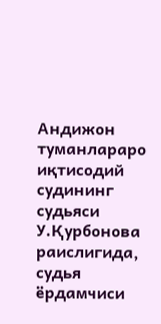Андижон туманлараро иқтисодий судининг судьяси У.Қурбонова
раислигида, судья ёрдамчиси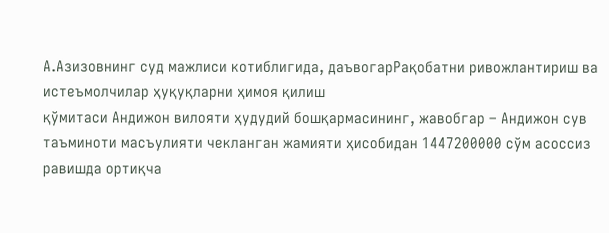А.Азизовнинг суд мажлиси котиблигида, даъвогарРақобатни ривожлантириш ва истеъмолчилар ҳуқуқларни ҳимоя қилиш
қўмитаси Андижон вилояти ҳудудий бошқармасининг, жавобгар – Андижон сув
таъминоти масъулияти чекланган жамияти ҳисобидан 1447200000 сўм асоссиз
равишда ортиқча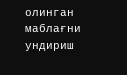олинган маблағни ундириш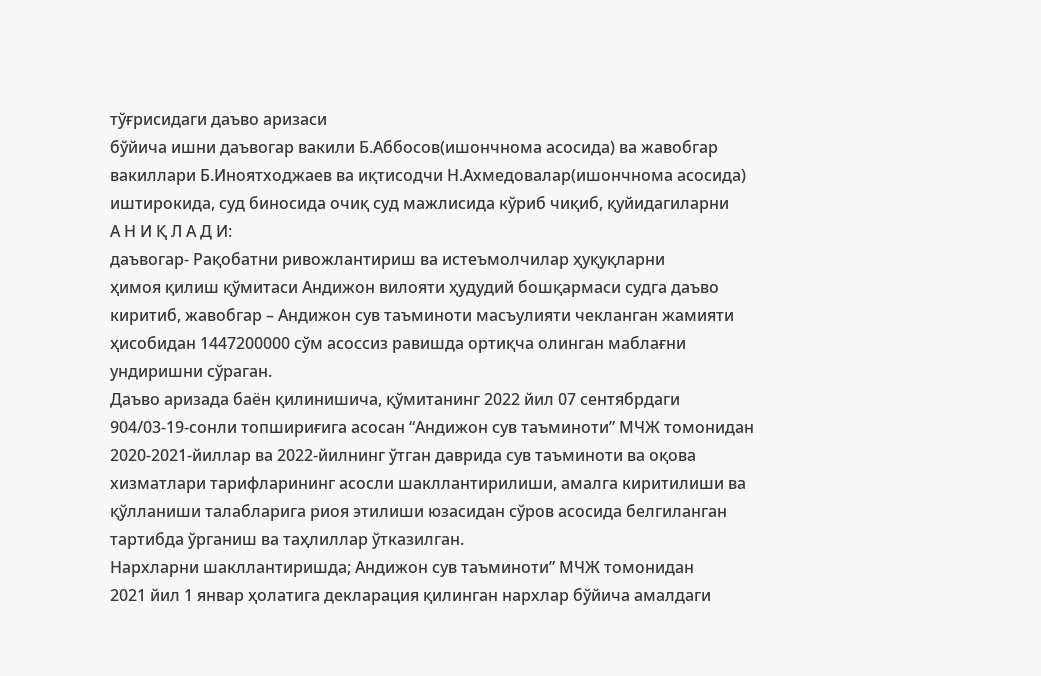тўғрисидаги даъво аризаси
бўйича ишни даъвогар вакили Б.Аббосов(ишончнома асосида) ва жавобгар
вакиллари Б.Иноятходжаев ва иқтисодчи Н.Ахмедовалар(ишончнома асосида)
иштирокида, суд биносида очиқ суд мажлисида кўриб чиқиб, қуйидагиларни
А Н И Қ Л А Д И:
даъвогар- Рақобатни ривожлантириш ва истеъмолчилар ҳуқуқларни
ҳимоя қилиш қўмитаси Андижон вилояти ҳудудий бошқармаси судга даъво
киритиб, жавобгар – Андижон сув таъминоти масъулияти чекланган жамияти
ҳисобидан 1447200000 сўм асоссиз равишда ортиқча олинган маблағни
ундиришни сўраган.
Даъво аризада баён қилинишича, қўмитанинг 2022 йил 07 сентябрдаги
904/03-19-сонли топшириғига асосан “Андижон сув таъминоти” МЧЖ томонидан
2020-2021-йиллар ва 2022-йилнинг ўтган даврида сув таъминоти ва оқова
хизматлари тарифларининг асосли шакллантирилиши, амалга киритилиши ва
қўлланиши талабларига риоя этилиши юзасидан сўров асосида белгиланган
тартибда ўрганиш ва таҳлиллар ўтказилган.
Нархларни шакллантиришда; Андижон сув таъминоти” МЧЖ томонидан
2021 йил 1 январ ҳолатига декларация қилинган нархлар бўйича амалдаги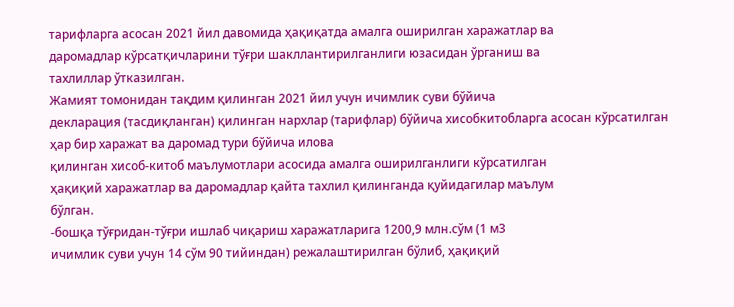тарифларга асосан 2021 йил давомида ҳақиқатда амалга оширилган харажатлар ва
даромадлар кўрсатқичларини тўғри шакллантирилганлиги юзасидан ўрганиш ва
тахлиллар ўтказилган.
Жамият томонидан тақдим қилинган 2021 йил учун ичимлик суви бўйича
декларация (тасдиқланган) қилинган нархлар (тарифлар) бўйича хисобкитобларга асосан кўрсатилган ҳар бир харажат ва даромад тури бўйича илова
қилинган хисоб-китоб маълумотлари асосида амалга оширилганлиги кўрсатилган
ҳақиқий харажатлар ва даромадлар қайта тахлил қилинганда қуйидагилар маълум
бўлган.
-бошқа тўғридан-тўғри ишлаб чиқариш харажатларига 1200,9 млн.сўм (1 м3
ичимлик суви учун 14 сўм 90 тийиндан) режалаштирилган бўлиб, ҳақиқий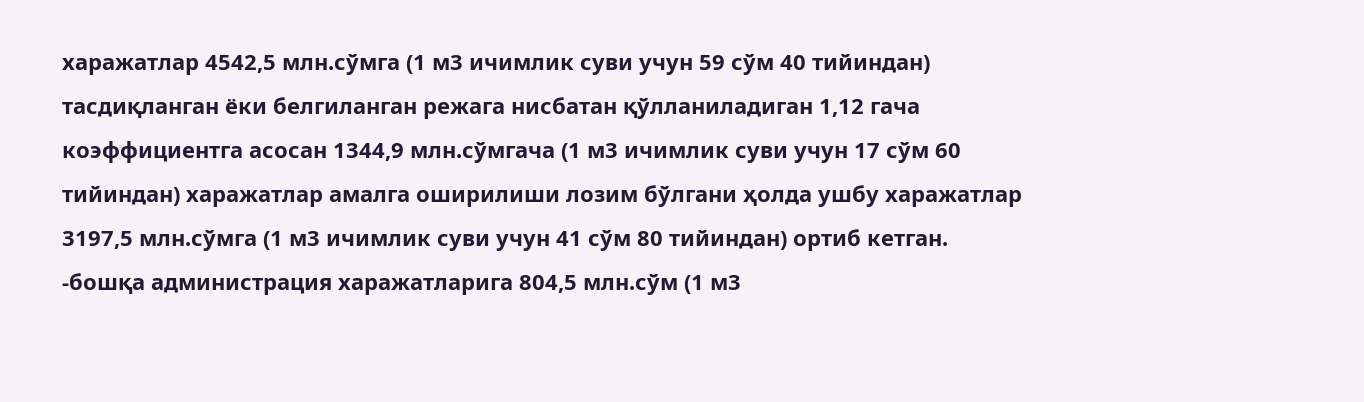харажатлар 4542,5 млн.сўмга (1 м3 ичимлик суви учун 59 сўм 40 тийиндан)
тасдиқланган ёки белгиланган режага нисбатан қўлланиладиган 1,12 гача
коэффициентга асосан 1344,9 млн.сўмгача (1 м3 ичимлик суви учун 17 сўм 60
тийиндан) харажатлар амалга оширилиши лозим бўлгани ҳолда ушбу харажатлар
3197,5 млн.сўмга (1 м3 ичимлик суви учун 41 сўм 80 тийиндан) ортиб кетган.
-бошқа администрация харажатларига 804,5 млн.сўм (1 м3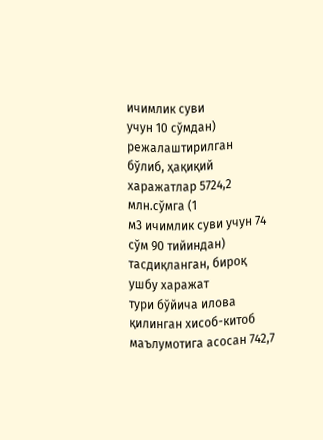ичимлик суви
учун 10 сўмдан) режалаштирилган бўлиб, ҳақиқий харажатлар 5724,2 млн.сўмга (1
м3 ичимлик суви учун 74 сўм 90 тийиндан) тасдиқланган, бироқ ушбу харажат
тури бўйича илова қилинган хисоб-китоб маълумотига асосан 742,7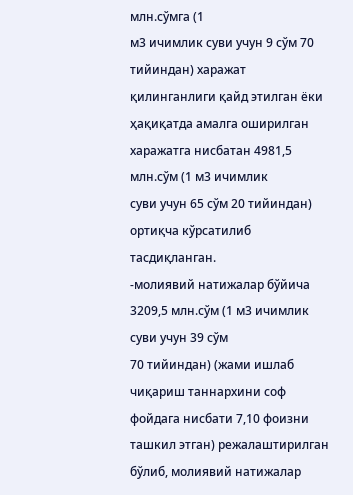млн.сўмга (1
м3 ичимлик суви учун 9 сўм 70 тийиндан) харажат қилинганлиги қайд этилган ёки
ҳақиқатда амалга оширилган харажатга нисбатан 4981,5 млн.сўм (1 м3 ичимлик
суви учун 65 сўм 20 тийиндан) ортиқча кўрсатилиб тасдиқланган.
-молиявий натижалар бўйича 3209,5 млн.сўм (1 м3 ичимлик суви учун 39 сўм
70 тийиндан) (жами ишлаб чиқариш таннархини соф фойдага нисбати 7,10 фоизни
ташкил этган) режалаштирилган бўлиб, молиявий натижалар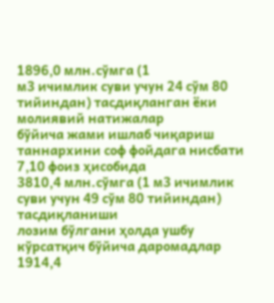1896,0 млн.сўмга (1
м3 ичимлик суви учун 24 сўм 80 тийиндан) тасдиқланган ёки молиявий натижалар
бўйича жами ишлаб чиқариш таннархини соф фойдага нисбати 7,10 фоиз ҳисобида
3810,4 млн.сўмга (1 м3 ичимлик суви учун 49 сўм 80 тийиндан) тасдиқланиши
лозим бўлгани ҳолда ушбу кўрсатқич бўйича даромадлар 1914,4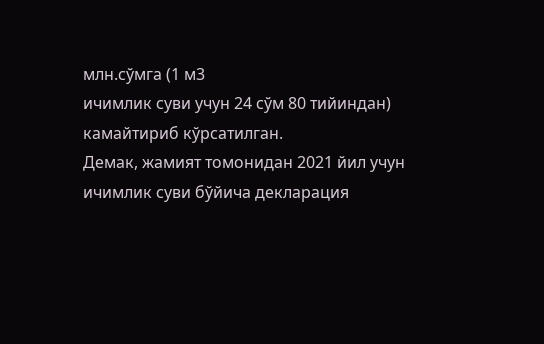млн.сўмга (1 м3
ичимлик суви учун 24 сўм 80 тийиндан) камайтириб кўрсатилган.
Демак, жамият томонидан 2021 йил учун ичимлик суви бўйича декларация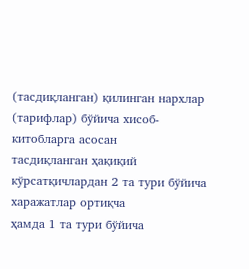(тасдиқланган) қилинган нархлар (тарифлар) бўйича хисоб-китобларга асосан
тасдиқланган ҳақиқий кўрсатқичлардан 2 та тури бўйича харажатлар ортиқча
ҳамда 1 та тури бўйича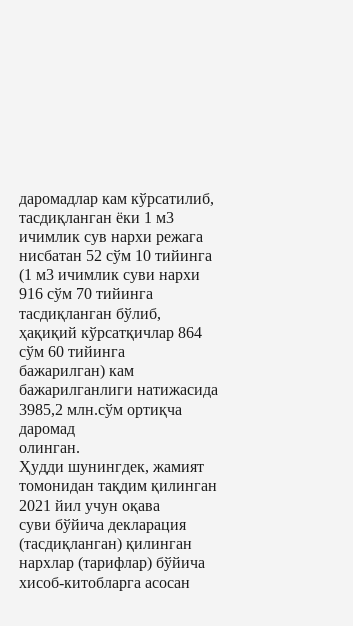даромадлар кам кўрсатилиб, тасдиқланган ёки 1 м3
ичимлик сув нархи режага нисбатан 52 сўм 10 тийинга (1 м3 ичимлик суви нархи
916 сўм 70 тийинга тасдиқланган бўлиб, ҳақиқий кўрсатқичлар 864 сўм 60 тийинга
бажарилган) кам бажарилганлиги натижасида 3985,2 млн.сўм ортиқча даромад
олинган.
Ҳудди шунингдек, жамият томонидан тақдим қилинган 2021 йил учун оқава
суви бўйича декларация (тасдиқланган) қилинган нархлар (тарифлар) бўйича
хисоб-китобларга асосан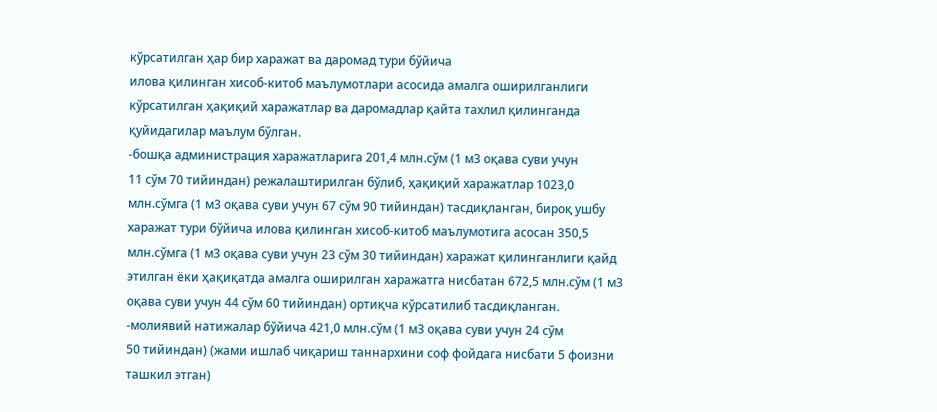кўрсатилган ҳар бир харажат ва даромад тури бўйича
илова қилинган хисоб-китоб маълумотлари асосида амалга оширилганлиги
кўрсатилган ҳақиқий харажатлар ва даромадлар қайта тахлил қилинганда
қуйидагилар маълум бўлган.
-бошқа администрация харажатларига 201,4 млн.сўм (1 м3 оқава суви учун
11 сўм 70 тийиндан) режалаштирилган бўлиб, ҳақиқий харажатлар 1023,0
млн.сўмга (1 м3 оқава суви учун 67 сўм 90 тийиндан) тасдиқланган, бироқ ушбу
харажат тури бўйича илова қилинган хисоб-китоб маълумотига асосан 350,5
млн.сўмга (1 м3 оқава суви учун 23 сўм 30 тийиндан) харажат қилинганлиги қайд
этилган ёки ҳақиқатда амалга оширилган харажатга нисбатан 672,5 млн.сўм (1 м3
оқава суви учун 44 сўм 60 тийиндан) ортиқча кўрсатилиб тасдиқланган.
-молиявий натижалар бўйича 421,0 млн.сўм (1 м3 оқава суви учун 24 сўм
50 тийиндан) (жами ишлаб чиқариш таннархини соф фойдага нисбати 5 фоизни
ташкил этган)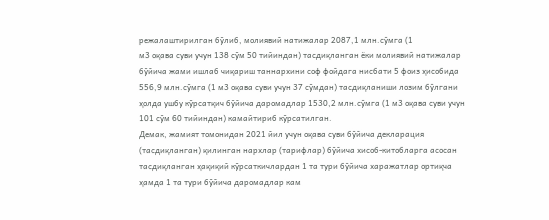режалаштирилган бўлиб, молиявий натижалар 2087,1 млн.сўмга (1
м3 оқава суви учун 138 сўм 50 тийиндан) тасдиқланган ёки молиявий натижалар
бўйича жами ишлаб чиқариш таннархини соф фойдага нисбати 5 фоиз ҳисобида
556,9 млн.сўмга (1 м3 оқава суви учун 37 сўмдан) тасдиқланиши лозим бўлгани
ҳолда ушбу кўрсатқич бўйича даромадлар 1530,2 млн.сўмга (1 м3 оқава суви учун
101 сўм 60 тийиндан) камайтириб кўрсатилган.
Демак, жамият томонидан 2021 йил учун оқава суви бўйича декларация
(тасдиқланган) қилинган нархлар (тарифлар) бўйича хисоб-китобларга асосан
тасдиқланган ҳақиқий кўрсаткичлардан 1 та тури бўйича харажатлар ортиқча
ҳамда 1 та тури бўйича даромадлар кам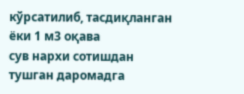кўрсатилиб, тасдиқланган ёки 1 м3 оқава
сув нархи сотишдан тушган даромадга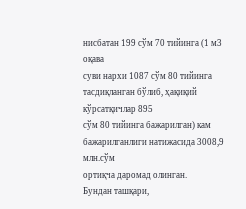нисбатан 199 сўм 70 тийинга (1 м3 оқава
суви нархи 1087 сўм 80 тийинга тасдиқланган бўлиб, ҳақиқий кўрсатқичлар 895
сўм 80 тийинга бажарилган) кам бажарилганлиги натижасида 3008,9 млн.сўм
ортиқча даромад олинган.
Бундан ташқари,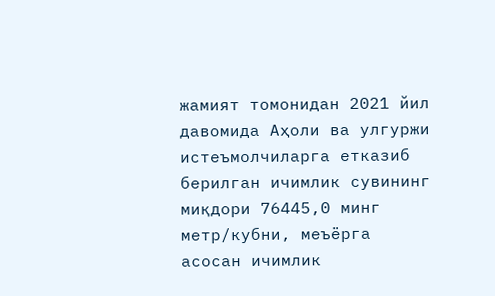жамият томонидан 2021 йил давомида Аҳоли ва улгуржи
истеъмолчиларга етказиб берилган ичимлик сувининг миқдори 76445,0 минг
метр/кубни, меъёрга асосан ичимлик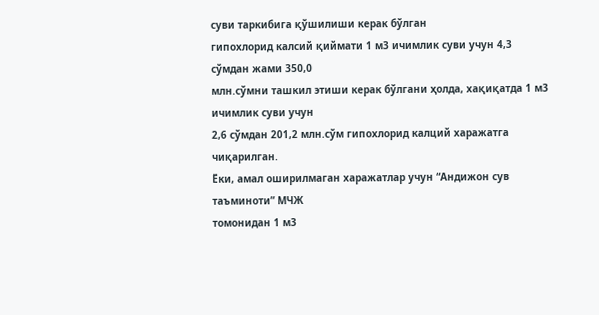суви таркибига қўшилиши керак бўлган
гипохлорид калсий қиймати 1 м3 ичимлик суви учун 4,3 сўмдан жами 350,0
млн.сўмни ташкил этиши керак бўлгани ҳолда, хақиқатда 1 м3 ичимлик суви учун
2,6 сўмдан 201,2 млн.сўм гипохлорид калций харажатга чиқарилган.
Ёки, амал оширилмаган харажатлар учун “Андижон сув таъминоти” МЧЖ
томонидан 1 м3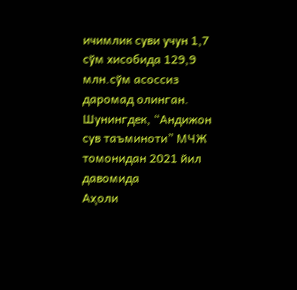ичимлик суви учун 1,7 сўм хисобида 129,9 млн.сўм асоссиз
даромад олинган.
Шунингдек, “Андижон сув таъминоти” МЧЖ томонидан 2021 йил давомида
Аҳоли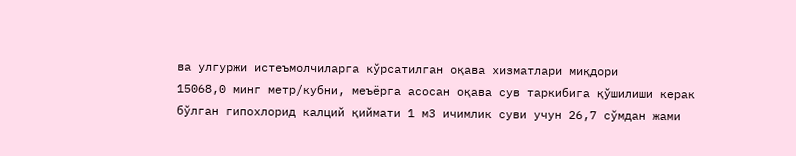ва улгуржи истеъмолчиларга кўрсатилган оқава хизматлари миқдори
15068,0 минг метр/кубни, меъёрга асосан оқава сув таркибига қўшилиши керак
бўлган гипохлорид калций қиймати 1 м3 ичимлик суви учун 26,7 сўмдан жами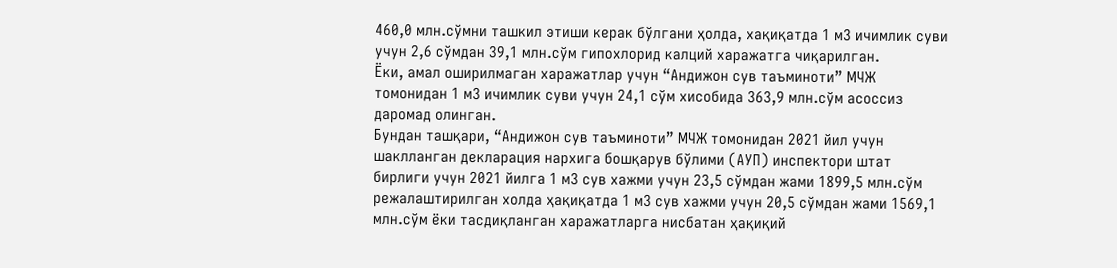460,0 млн.сўмни ташкил этиши керак бўлгани ҳолда, хақиқатда 1 м3 ичимлик суви
учун 2,6 сўмдан 39,1 млн.сўм гипохлорид калций харажатга чиқарилган.
Ёки, амал оширилмаган харажатлар учун “Андижон сув таъминоти” МЧЖ
томонидан 1 м3 ичимлик суви учун 24,1 сўм хисобида 363,9 млн.сўм асоссиз
даромад олинган.
Бундан ташқари, “Андижон сув таъминоти” МЧЖ томонидан 2021 йил учун
шаклланган декларация нархига бошқарув бўлими (АУП) инспектори штат
бирлиги учун 2021 йилга 1 м3 сув хажми учун 23,5 сўмдан жами 1899,5 млн.сўм
режалаштирилган холда ҳақиқатда 1 м3 сув хажми учун 20,5 сўмдан жами 1569,1
млн.сўм ёки тасдиқланган харажатларга нисбатан ҳақиқий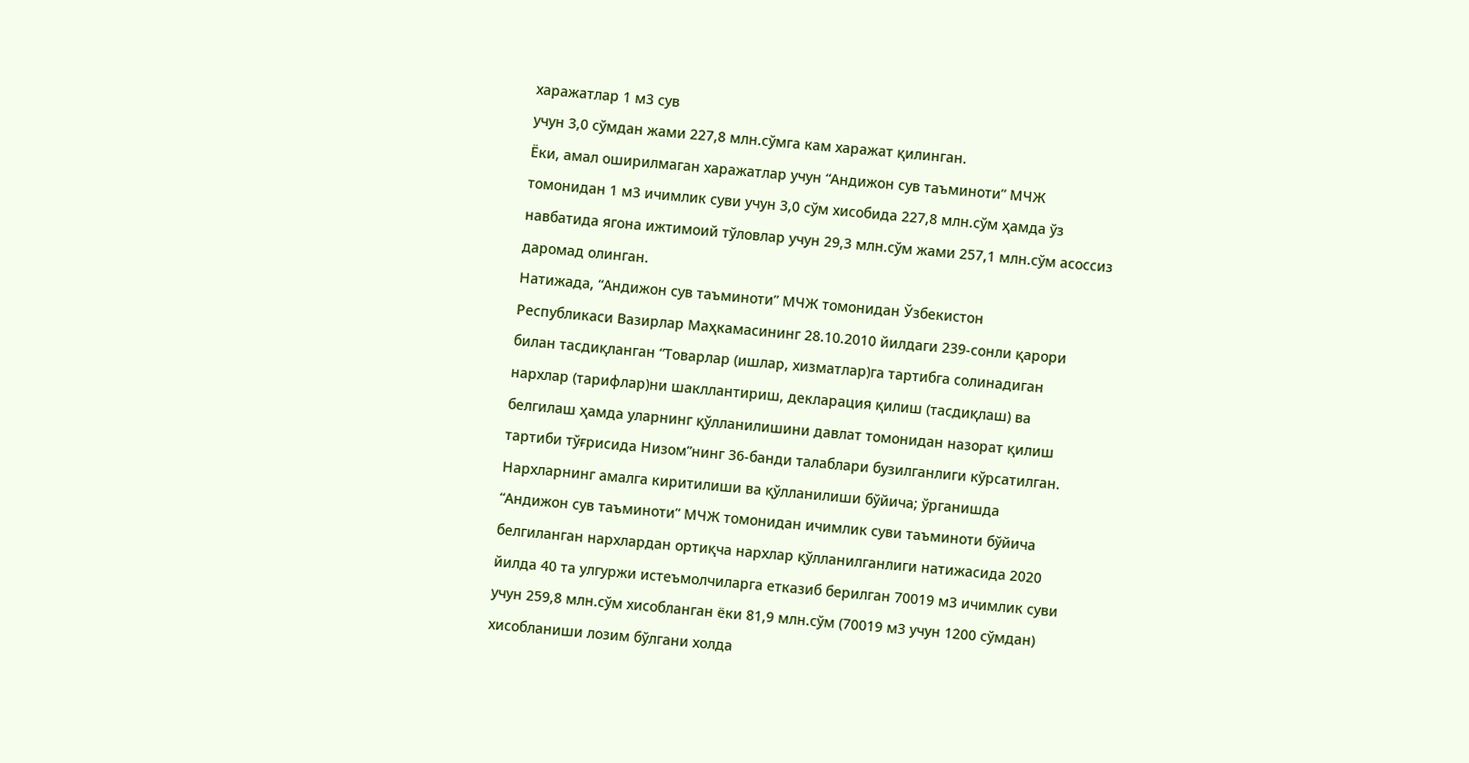харажатлар 1 м3 сув
учун 3,0 сўмдан жами 227,8 млн.сўмга кам харажат қилинган.
Ёки, амал оширилмаган харажатлар учун “Андижон сув таъминоти” МЧЖ
томонидан 1 м3 ичимлик суви учун 3,0 сўм хисобида 227,8 млн.сўм ҳамда ўз
навбатида ягона ижтимоий тўловлар учун 29,3 млн.сўм жами 257,1 млн.сўм асоссиз
даромад олинган.
Натижада, “Андижон сув таъминоти” МЧЖ томонидан Ўзбекистон
Республикаси Вазирлар Маҳкамасининг 28.10.2010 йилдаги 239-сонли қарори
билан тасдиқланган “Товарлар (ишлар, хизматлар)га тартибга солинадиган
нархлар (тарифлар)ни шакллантириш, декларация қилиш (тасдиқлаш) ва
белгилаш ҳамда уларнинг қўлланилишини давлат томонидан назорат қилиш
тартиби тўғрисида Низом”нинг 36-банди талаблари бузилганлиги кўрсатилган.
Нархларнинг амалга киритилиши ва қўлланилиши бўйича; ўрганишда
“Андижон сув таъминоти” МЧЖ томонидан ичимлик суви таъминоти бўйича
белгиланган нархлардан ортиқча нархлар қўлланилганлиги натижасида 2020
йилда 40 та улгуржи истеъмолчиларга етказиб берилган 70019 м3 ичимлик суви
учун 259,8 млн.сўм хисобланган ёки 81,9 млн.сўм (70019 м3 учун 1200 сўмдан)
хисобланиши лозим бўлгани холда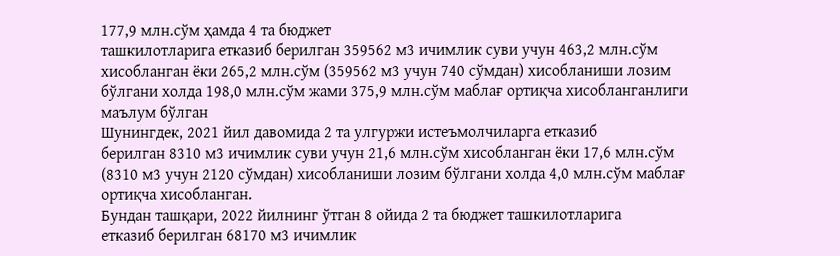177,9 млн.сўм ҳамда 4 та бюджет
ташкилотларига етказиб берилган 359562 м3 ичимлик суви учун 463,2 млн.сўм
хисобланган ёки 265,2 млн.сўм (359562 м3 учун 740 сўмдан) хисобланиши лозим
бўлгани холда 198,0 млн.сўм жами 375,9 млн.сўм маблағ ортиқча хисобланганлиги
маълум бўлган
Шунингдек, 2021 йил давомида 2 та улгуржи истеъмолчиларга етказиб
берилган 8310 м3 ичимлик суви учун 21,6 млн.сўм хисобланган ёки 17,6 млн.сўм
(8310 м3 учун 2120 сўмдан) хисобланиши лозим бўлгани холда 4,0 млн.сўм маблағ
ортиқча хисобланган.
Бундан ташқари, 2022 йилнинг ўтган 8 ойида 2 та бюджет ташкилотларига
етказиб берилган 68170 м3 ичимлик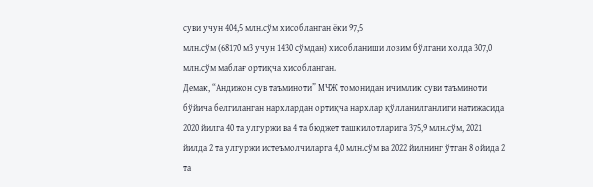суви учун 404,5 млн.сўм хисобланган ёки 97,5
млн.сўм (68170 м3 учун 1430 сўмдан) хисобланиши лозим бўлгани холда 307,0
млн.сўм маблағ ортиқча хисобланган.
Демак, “Андижон сув таъминоти” МЧЖ томонидан ичимлик суви таъминоти
бўйича белгиланган нархлардан ортиқча нархлар қўлланилганлиги натижасида
2020 йилга 40 та улгуржи ва 4 та бюджет ташкилотларига 375,9 млн.сўм, 2021
йилда 2 та улгуржи истеъмолчиларга 4,0 млн.сўм ва 2022 йилнинг ўтган 8 ойида 2
та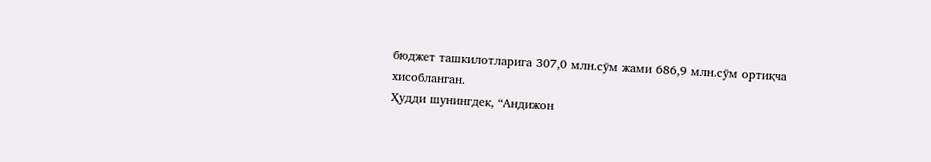бюджет ташкилотларига 307,0 млн.сўм жами 686,9 млн.сўм ортиқча
хисобланган.
Ҳудди шунингдек, “Андижон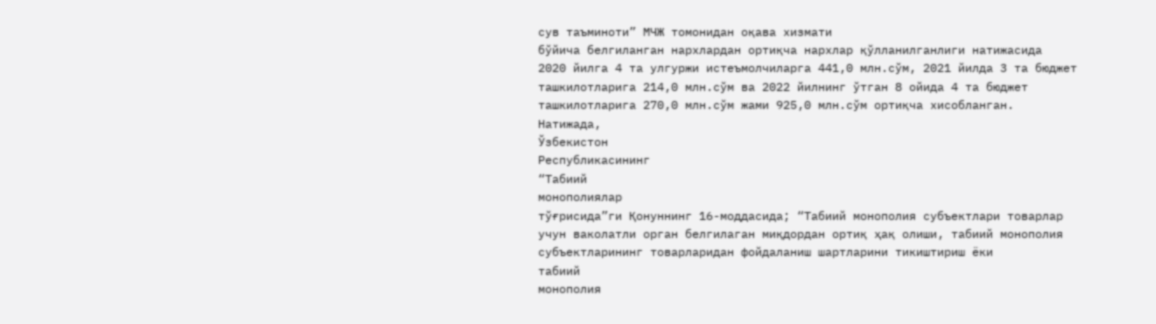сув таъминоти” МЧЖ томонидан оқава хизмати
бўйича белгиланган нархлардан ортиқча нархлар қўлланилганлиги натижасида
2020 йилга 4 та улгуржи истеъмолчиларга 441,0 млн.сўм, 2021 йилда 3 та бюджет
ташкилотларига 214,0 млн.сўм ва 2022 йилнинг ўтган 8 ойида 4 та бюджет
ташкилотларига 270,0 млн.сўм жами 925,0 млн.сўм ортиқча хисобланган.
Натижада,
Ўзбекистон
Республикасининг
“Табиий
монополиялар
тўғрисида”ги Қонуннинг 16-моддасида; “Табиий монополия субъектлари товарлар
учун ваколатли орган белгилаган миқдордан ортиқ ҳақ олиши, табиий монополия
субъектларининг товарларидан фойдаланиш шартларини тикиштириш ёки
табиий
монополия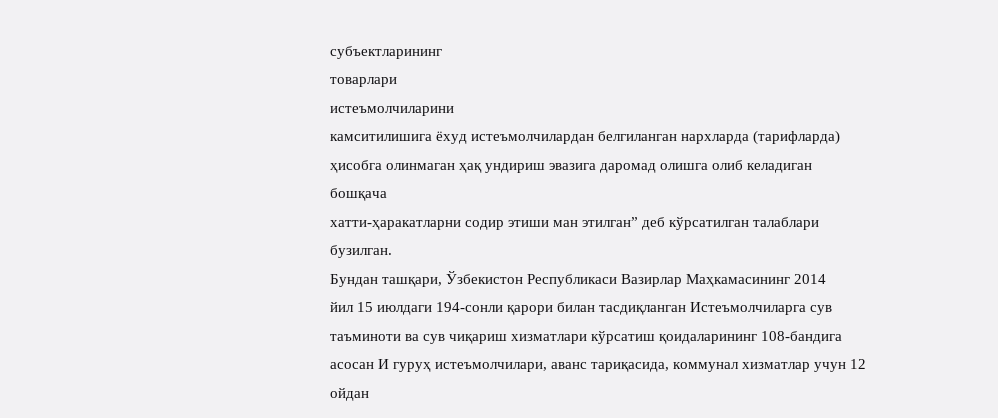субъектларининг
товарлари
истеъмолчиларини
камситилишига ёхуд истеъмолчилардан белгиланган нархларда (тарифларда)
ҳисобга олинмаган ҳақ ундириш эвазига даромад олишга олиб келадиган бошқача
хатти-ҳаракатларни содир этиши ман этилган” деб кўрсатилган талаблари
бузилган.
Бундан ташқари, Ўзбекистон Республикаси Вазирлар Маҳкамасининг 2014
йил 15 июлдаги 194-сонли қарори билан тасдиқланган Истеъмолчиларга сув
таъминоти ва сув чиқариш хизматлари кўрсатиш қоидаларининг 108-бандига
асосан И гуруҳ истеъмолчилари, аванс тариқасида, коммунал хизматлар учун 12
ойдан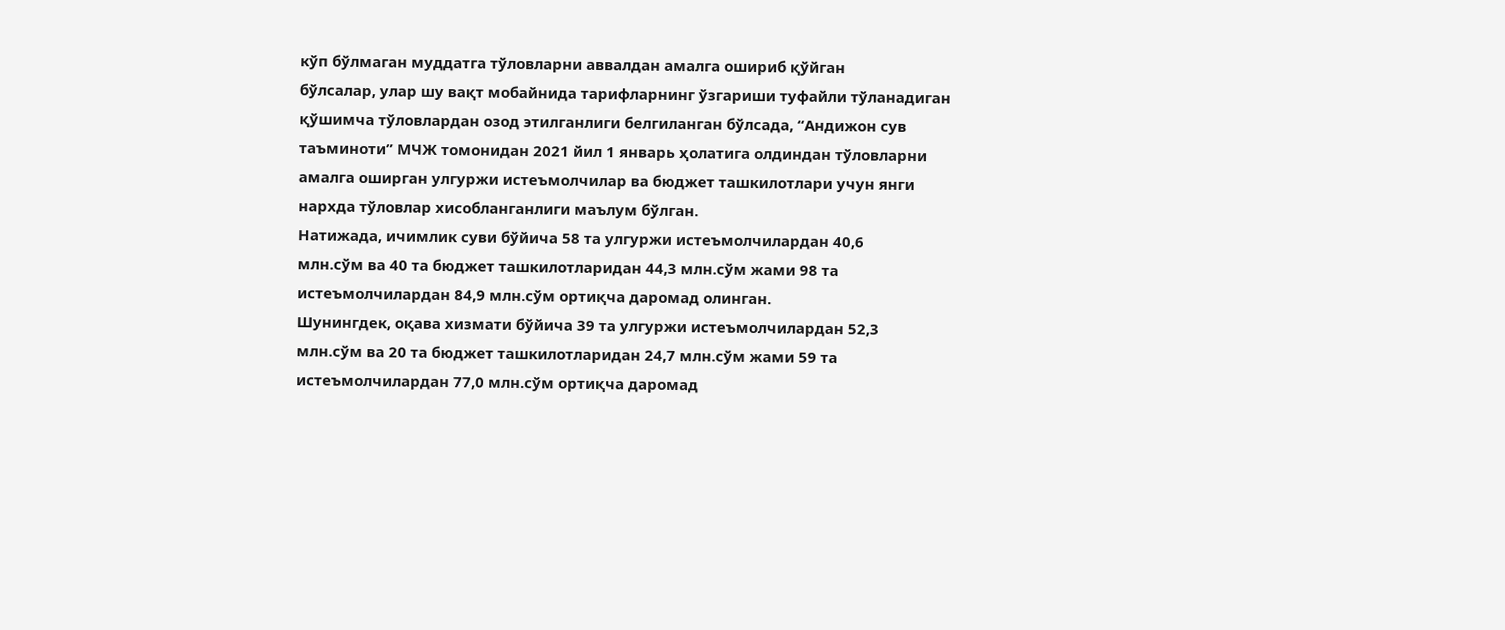кўп бўлмаган муддатга тўловларни аввалдан амалга ошириб қўйган
бўлсалар, улар шу вақт мобайнида тарифларнинг ўзгариши туфайли тўланадиган
қўшимча тўловлардан озод этилганлиги белгиланган бўлсада, “Андижон сув
таъминоти” МЧЖ томонидан 2021 йил 1 январь ҳолатига олдиндан тўловларни
амалга оширган улгуржи истеъмолчилар ва бюджет ташкилотлари учун янги
нархда тўловлар хисобланганлиги маълум бўлган.
Натижада, ичимлик суви бўйича 58 та улгуржи истеъмолчилардан 40,6
млн.сўм ва 40 та бюджет ташкилотларидан 44,3 млн.сўм жами 98 та
истеъмолчилардан 84,9 млн.сўм ортиқча даромад олинган.
Шунингдек, оқава хизмати бўйича 39 та улгуржи истеъмолчилардан 52,3
млн.сўм ва 20 та бюджет ташкилотларидан 24,7 млн.сўм жами 59 та
истеъмолчилардан 77,0 млн.сўм ортиқча даромад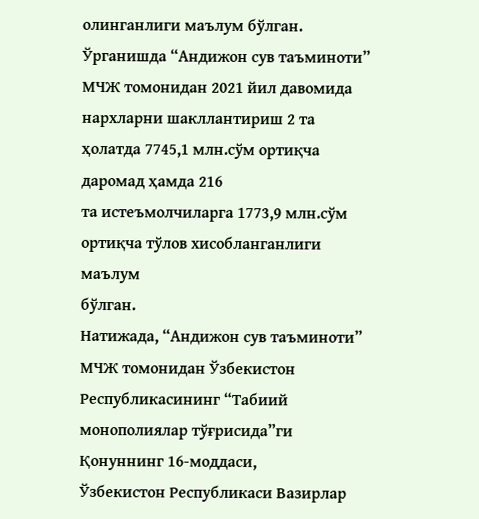олинганлиги маълум бўлган.
Ўрганишда “Андижон сув таъминоти” МЧЖ томонидан 2021 йил давомида
нархларни шакллантириш 2 та ҳолатда 7745,1 млн.сўм ортиқча даромад ҳамда 216
та истеъмолчиларга 1773,9 млн.сўм ортиқча тўлов хисобланганлиги маълум
бўлган.
Натижада, “Андижон сув таъминоти” МЧЖ томонидан Ўзбекистон
Республикасининг “Табиий монополиялар тўғрисида”ги Қонуннинг 16-моддаси,
Ўзбекистон Республикаси Вазирлар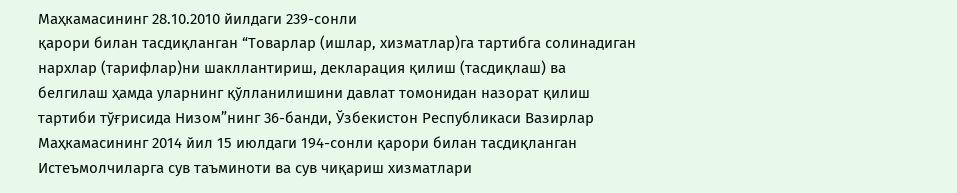Маҳкамасининг 28.10.2010 йилдаги 239-сонли
қарори билан тасдиқланган “Товарлар (ишлар, хизматлар)га тартибга солинадиган
нархлар (тарифлар)ни шакллантириш, декларация қилиш (тасдиқлаш) ва
белгилаш ҳамда уларнинг қўлланилишини давлат томонидан назорат қилиш
тартиби тўғрисида Низом”нинг 36-банди, Ўзбекистон Республикаси Вазирлар
Маҳкамасининг 2014 йил 15 июлдаги 194-сонли қарори билан тасдиқланган
Истеъмолчиларга сув таъминоти ва сув чиқариш хизматлари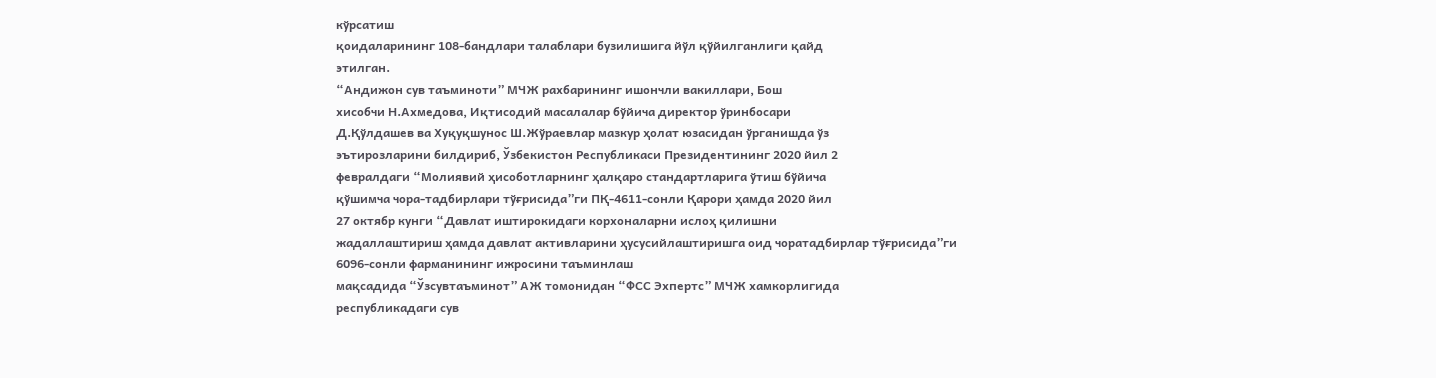кўрсатиш
қоидаларининг 108-бандлари талаблари бузилишига йўл қўйилганлиги қайд
этилган.
“Андижон сув таъминоти” МЧЖ рахбарининг ишончли вакиллари, Бош
хисобчи Н.Ахмедова, Иқтисодий масалалар бўйича директор ўринбосари
Д.Қўлдашев ва Хуқуқшунос Ш.Жўраевлар мазкур ҳолат юзасидан ўрганишда ўз
эътирозларини билдириб, Ўзбекистон Республикаси Президентининг 2020 йил 2
февралдаги “Молиявий ҳисоботларнинг ҳалқаро стандартларига ўтиш бўйича
қўшимча чора-тадбирлари тўғрисида”ги ПҚ-4611-сонли Қарори ҳамда 2020 йил
27 октябр кунги “Давлат иштирокидаги корхоналарни ислоҳ қилишни
жадаллаштириш ҳамда давлат активларини ҳусусийлаштиришга оид чоратадбирлар тўғрисида”ги 6096-сонли фарманининг ижросини таъминлаш
мақсадида “Ўзсувтаъминот” АЖ томонидан “ФCС Эхпертс” МЧЖ хамкорлигида
республикадаги сув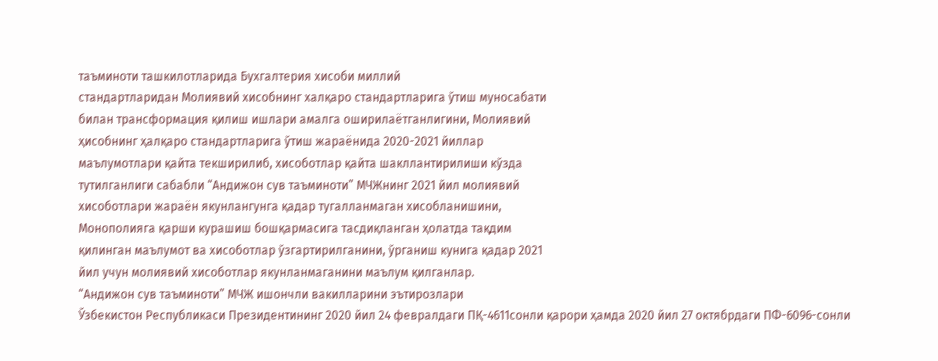таъминоти ташкилотларида Бухгалтерия хисоби миллий
стандартларидан Молиявий хисобнинг халқаро стандартларига ўтиш муносабати
билан трансформация қилиш ишлари амалга оширилаётганлигини, Молиявий
ҳисобнинг ҳалқаро стандартларига ўтиш жараёнида 2020-2021 йиллар
маълумотлари қайта текширилиб, хисоботлар қайта шакллантирилиши кўзда
тутилганлиги сабабли “Андижон сув таъминоти” МЧЖнинг 2021 йил молиявий
хисоботлари жараён якунлангунга қадар тугалланмаган хисобланишини,
Монополияга қарши курашиш бошқармасига тасдиқланган ҳолатда тақдим
қилинган маълумот ва хисоботлар ўзгартирилганини, ўрганиш кунига қадар 2021
йил учун молиявий хисоботлар якунланмаганини маълум қилганлар.
“Андижон сув таъминоти” МЧЖ ишончли вакилларини эътирозлари
Ўзбекистон Республикаси Президентининг 2020 йил 24 февралдаги ПҚ-4611сонли қарори ҳамда 2020 йил 27 октябрдаги ПФ-6096-сонли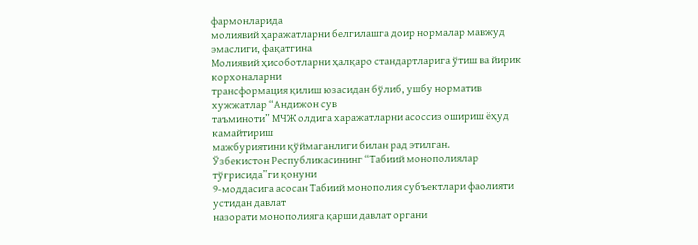фармонларида
молиявий ҳаражатларни белгилашга доир нормалар мавжуд эмаслиги, фақатгина
Молиявий ҳисоботларни ҳалқаро стандартларига ўтиш ва йирик корхоналарни
трансформация қилиш юзасидан бўлиб, ушбу норматив хужжатлар “Андижон сув
таъминоти” МЧЖ олдига харажатларни асоссиз ошириш ёҳуд камайтириш
мажбуриятини қўймаганлиги билан рад этилган.
Ўзбекистон Республикасининг “Табиий монополиялар тўғрисида”ги қонуни
9-моддасига асосан Табиий монополия субъектлари фаолияти устидан давлат
назорати монополияга қарши давлат органи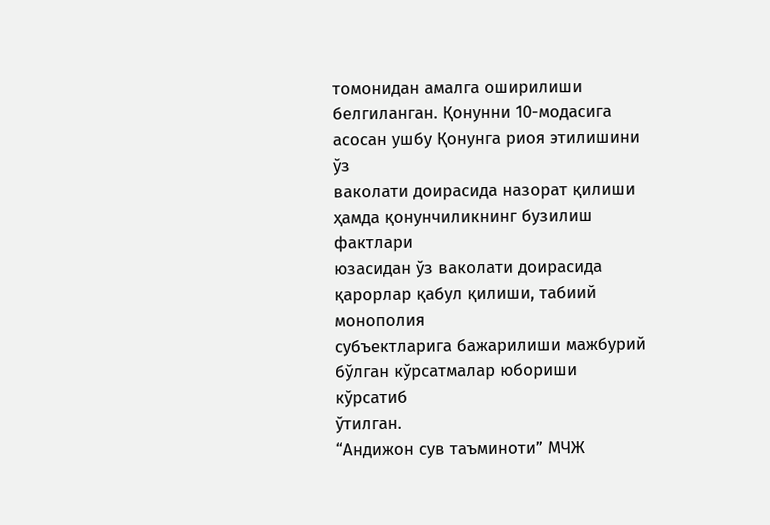томонидан амалга оширилиши
белгиланган. Қонунни 10-модасига асосан ушбу Қонунга риоя этилишини ўз
ваколати доирасида назорат қилиши ҳамда қонунчиликнинг бузилиш фактлари
юзасидан ўз ваколати доирасида қарорлар қабул қилиши, табиий монополия
субъектларига бажарилиши мажбурий бўлган кўрсатмалар юбориши кўрсатиб
ўтилган.
“Андижон сув таъминоти” МЧЖ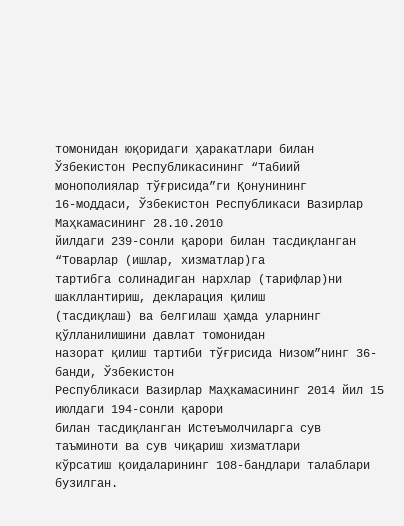томонидан юқоридаги ҳаракатлари билан
Ўзбекистон Республикасининг “Табиий монополиялар тўғрисида”ги Қонунининг
16-моддаси, Ўзбекистон Республикаси Вазирлар Маҳкамасининг 28.10.2010
йилдаги 239-сонли қарори билан тасдиқланган “Товарлар (ишлар, хизматлар)га
тартибга солинадиган нархлар (тарифлар)ни шакллантириш, декларация қилиш
(тасдиқлаш) ва белгилаш ҳамда уларнинг қўлланилишини давлат томонидан
назорат қилиш тартиби тўғрисида Низом”нинг 36-банди, Ўзбекистон
Республикаси Вазирлар Маҳкамасининг 2014 йил 15 июлдаги 194-сонли қарори
билан тасдиқланган Истеъмолчиларга сув таъминоти ва сув чиқариш хизматлари
кўрсатиш қоидаларининг 108-бандлари талаблари бузилган.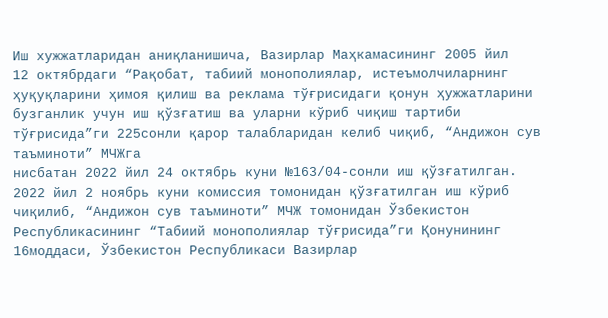Иш хужжатларидан аниқланишича, Вазирлар Маҳкамасининг 2005 йил
12 октябрдаги “Рақобат, табиий монополиялар, истеъмолчиларнинг
ҳуқуқларини ҳимоя қилиш ва реклама тўғрисидаги қонун ҳужжатларини
бузганлик учун иш қўзғатиш ва уларни кўриб чиқиш тартиби тўғрисида”ги 225сонли қарор талабларидан келиб чиқиб, “Андижон сув таъминоти” МЧЖга
нисбатан 2022 йил 24 октябрь куни №163/04-сонли иш қўзғатилган.
2022 йил 2 ноябрь куни комиссия томонидан қўзғатилган иш кўриб
чиқилиб, “Андижон сув таъминоти” МЧЖ томонидан Ўзбекистон
Республикасининг “Табиий монополиялар тўғрисида”ги Қонунининг 16моддаси, Ўзбекистон Республикаси Вазирлар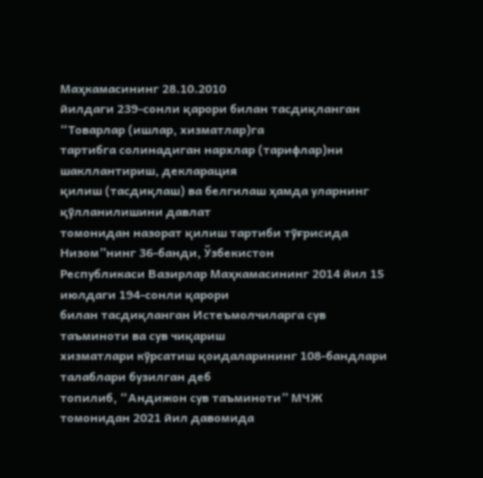Маҳкамасининг 28.10.2010
йилдаги 239-сонли қарори билан тасдиқланган “Товарлар (ишлар, хизматлар)га
тартибга солинадиган нархлар (тарифлар)ни шакллантириш, декларация
қилиш (тасдиқлаш) ва белгилаш ҳамда уларнинг қўлланилишини давлат
томонидан назорат қилиш тартиби тўғрисида Низом”нинг 36-банди, Ўзбекистон
Республикаси Вазирлар Маҳкамасининг 2014 йил 15 июлдаги 194-сонли қарори
билан тасдиқланган Истеъмолчиларга сув таъминоти ва сув чиқариш
хизматлари кўрсатиш қоидаларининг 108-бандлари талаблари бузилган деб
топилиб, “Андижон сув таъминоти” МЧЖ томонидан 2021 йил давомида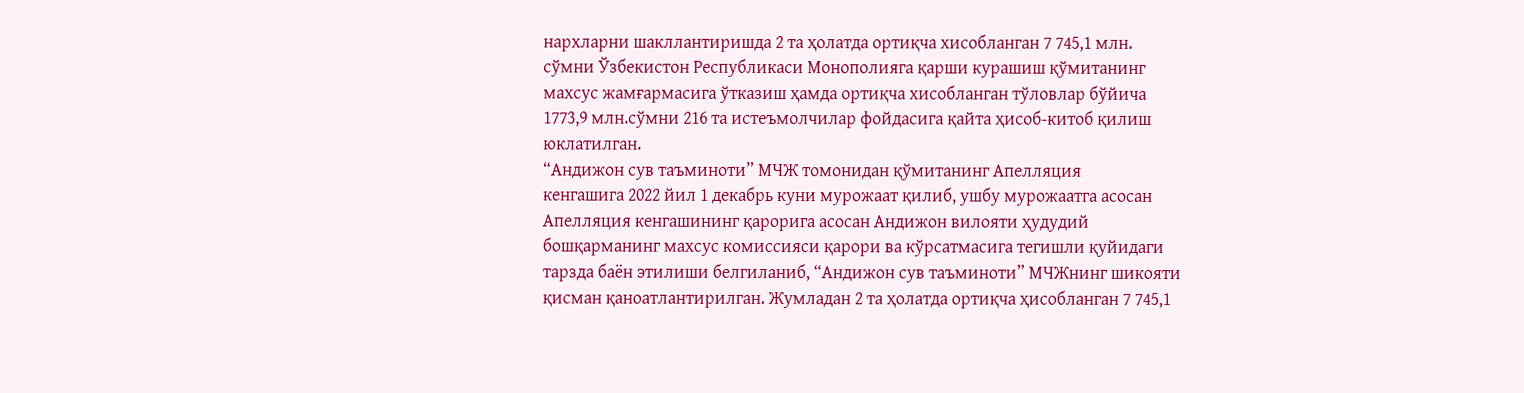нархларни шакллантиришда 2 та ҳолатда ортиқча хисобланган 7 745,1 млн.
сўмни Ўзбекистон Республикаси Монополияга қарши курашиш қўмитанинг
махсус жамғармасига ўтказиш ҳамда ортиқча хисобланган тўловлар бўйича
1773,9 млн.сўмни 216 та истеъмолчилар фойдасига қайта ҳисоб-китоб қилиш
юклатилган.
“Андижон сув таъминоти” МЧЖ томонидан қўмитанинг Апелляция
кенгашига 2022 йил 1 декабрь куни мурожаат қилиб, ушбу мурожаатга асосан
Апелляция кенгашининг қарорига асосан Андижон вилояти ҳудудий
бошқарманинг махсус комиссияси қарори ва кўрсатмасига тегишли қуйидаги
тарзда баён этилиши белгиланиб, “Андижон сув таъминоти” МЧЖнинг шикояти
қисман қаноатлантирилган. Жумладан 2 та ҳолатда ортиқча ҳисобланган 7 745,1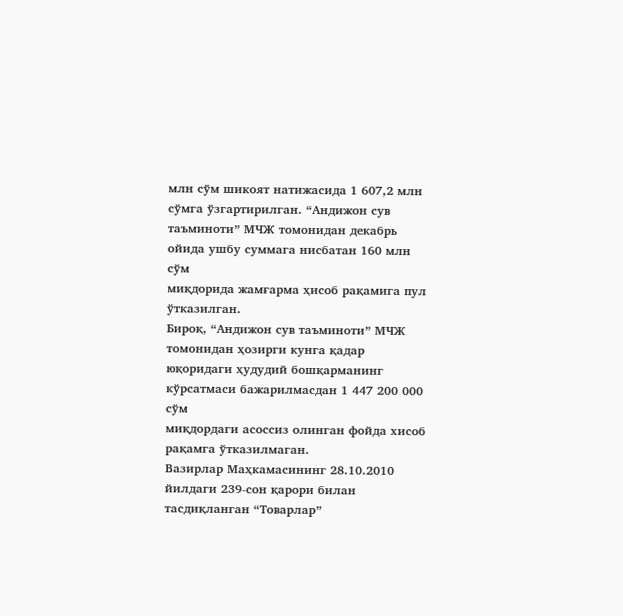млн сўм шикоят натижасида 1 607,2 млн сўмга ўзгартирилган. “Андижон сув
таъминоти” МЧЖ томонидан декабрь ойида ушбу суммага нисбатан 160 млн сўм
миқдорида жамғарма ҳисоб рақамига пул ўтказилган.
Бироқ, “Андижон сув таъминоти” МЧЖ томонидан ҳозирги кунга қадар
юқоридаги ҳудудий бошқарманинг кўрсатмаси бажарилмасдан 1 447 200 000 сўм
миқдордаги асоссиз олинган фойда хисоб рақамга ўтказилмаган.
Вазирлар Маҳкамасининг 28.10.2010 йилдаги 239-сон қарори билан
тасдиқланган “Товарлар”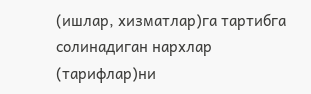(ишлар, хизматлар)га тартибга солинадиган нархлар
(тарифлар)ни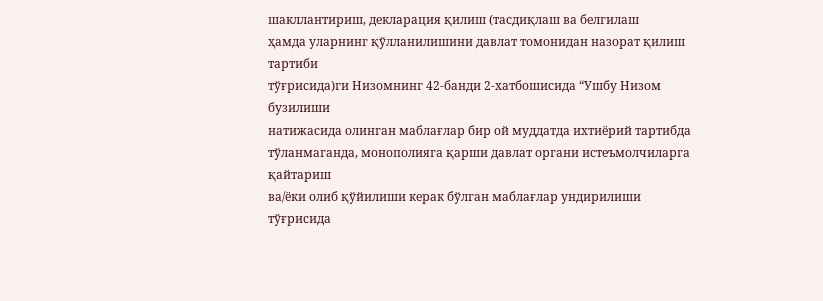шакллантириш, декларация қилиш (тасдиқлаш ва белгилаш
ҳамда уларнинг қўлланилишини давлат томонидан назорат қилиш тартиби
тўғрисида)ги Низомнинг 42-банди 2-хатбошисида “Ушбу Низом бузилиши
натижасида олинган маблағлар бир ой муддатда ихтиёрий тартибда
тўланмаганда, монополияга қарши давлат органи истеъмолчиларга қайтариш
ва/ёки олиб қўйилиши керак бўлган маблағлар ундирилиши тўғрисида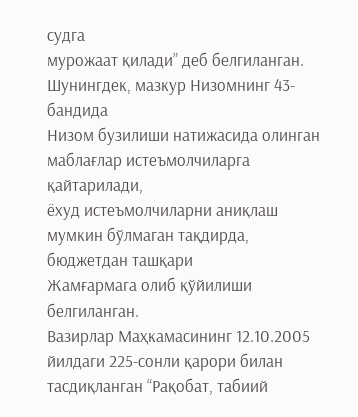судга
мурожаат қилади” деб белгиланган. Шунингдек, мазкур Низомнинг 43-бандида
Низом бузилиши натижасида олинган маблағлар истеъмолчиларга қайтарилади,
ёхуд истеъмолчиларни аниқлаш мумкин бўлмаган тақдирда, бюджетдан ташқари
Жамғармага олиб қўйилиши белгиланган.
Вазирлар Маҳкамасининг 12.10.2005 йилдаги 225-сонли қарори билан
тасдиқланган “Рақобат, табиий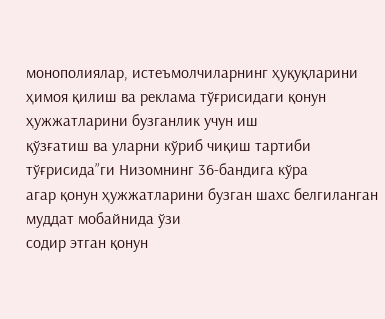монополиялар, истеъмолчиларнинг ҳуқуқларини
ҳимоя қилиш ва реклама тўғрисидаги қонун ҳужжатларини бузганлик учун иш
қўзғатиш ва уларни кўриб чиқиш тартиби тўғрисида”ги Низомнинг 36-бандига кўра
агар қонун ҳужжатларини бузган шахс белгиланган муддат мобайнида ўзи
содир этган қонун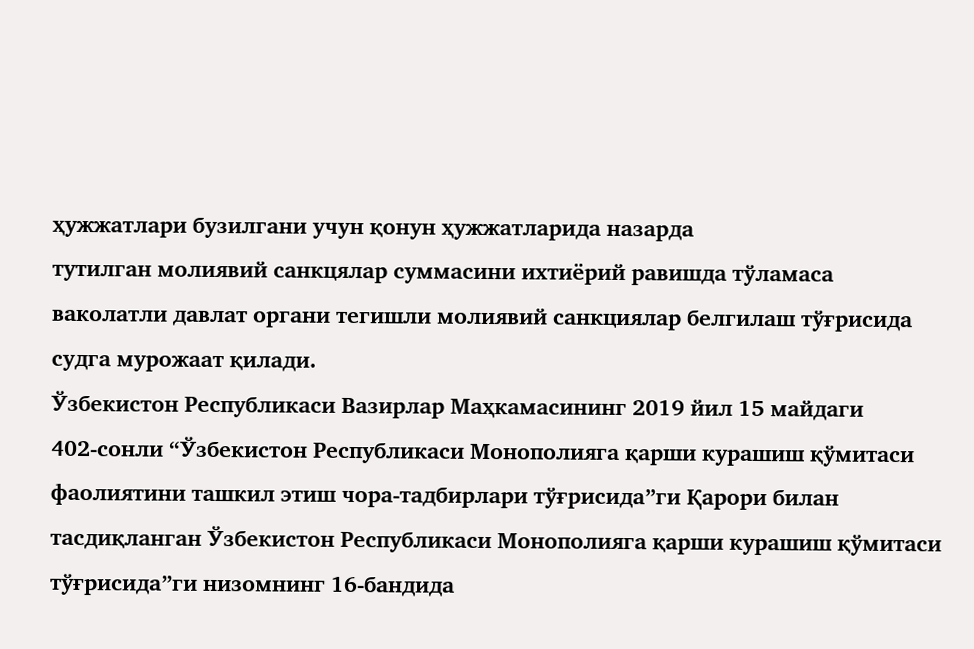ҳужжатлари бузилгани учун қонун ҳужжатларида назарда
тутилган молиявий санкцялар суммасини ихтиёрий равишда тўламаса
ваколатли давлат органи тегишли молиявий санкциялар белгилаш тўғрисида
судга мурожаат қилади.
Ўзбекистон Республикаси Вазирлар Маҳкамасининг 2019 йил 15 майдаги
402-сонли “Ўзбекистон Республикаси Монополияга қарши курашиш қўмитаси
фаолиятини ташкил этиш чора-тадбирлари тўғрисида”ги Қарори билан
тасдиқланган Ўзбекистон Республикаси Монополияга қарши курашиш қўмитаси
тўғрисида”ги низомнинг 16-бандида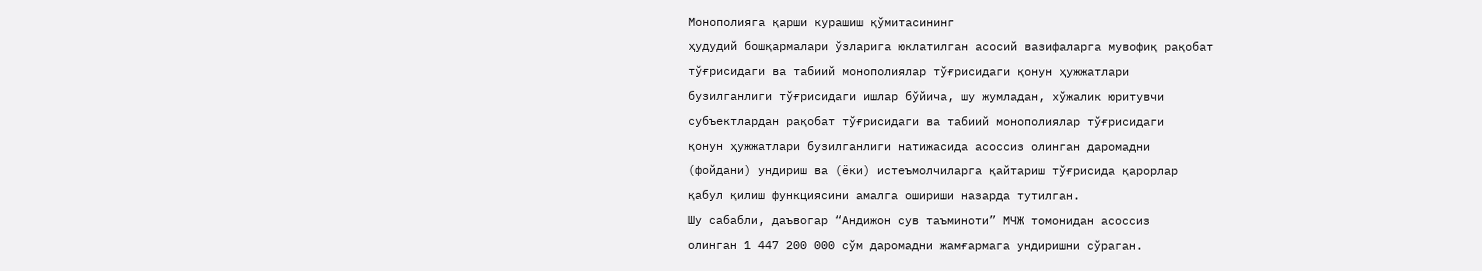Монополияга қарши курашиш қўмитасининг
ҳудудий бошқармалари ўзларига юклатилган асосий вазифаларга мувофиқ рақобат
тўғрисидаги ва табиий монополиялар тўғрисидаги қонун ҳужжатлари
бузилганлиги тўғрисидаги ишлар бўйича, шу жумладан, хўжалик юритувчи
субъектлардан рақобат тўғрисидаги ва табиий монополиялар тўғрисидаги
қонун ҳужжатлари бузилганлиги натижасида асоссиз олинган даромадни
(фойдани) ундириш ва (ёки) истеъмолчиларга қайтариш тўғрисида қарорлар
қабул қилиш функциясини амалга ошириши назарда тутилган.
Шу сабабли, даъвогар “Андижон сув таъминоти” МЧЖ томонидан асоссиз
олинган 1 447 200 000 сўм даромадни жамғармага ундиришни сўраган.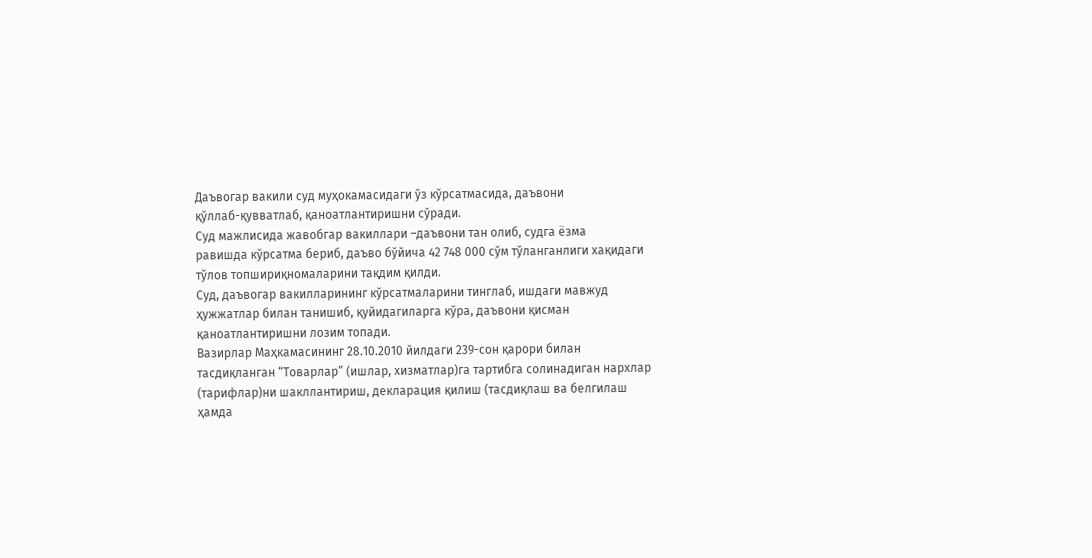Даъвогар вакили суд муҳокамасидаги ўз кўрсатмасида, даъвони
қўллаб-қувватлаб, қаноатлантиришни сўради.
Суд мажлисида жавобгар вакиллари –даъвони тан олиб, судга ёзма
равишда кўрсатма бериб, даъво бўйича 42 748 000 сўм тўланганлиги хақидаги
тўлов топшириқномаларини тақдим қилди.
Суд, даъвогар вакилларининг кўрсатмаларини тинглаб, ишдаги мавжуд
ҳужжатлар билан танишиб, қуйидагиларга кўра, даъвони қисман
қаноатлантиришни лозим топади.
Вазирлар Маҳкамасининг 28.10.2010 йилдаги 239-сон қарори билан
тасдиқланган “Товарлар” (ишлар, хизматлар)га тартибга солинадиган нархлар
(тарифлар)ни шакллантириш, декларация қилиш (тасдиқлаш ва белгилаш
ҳамда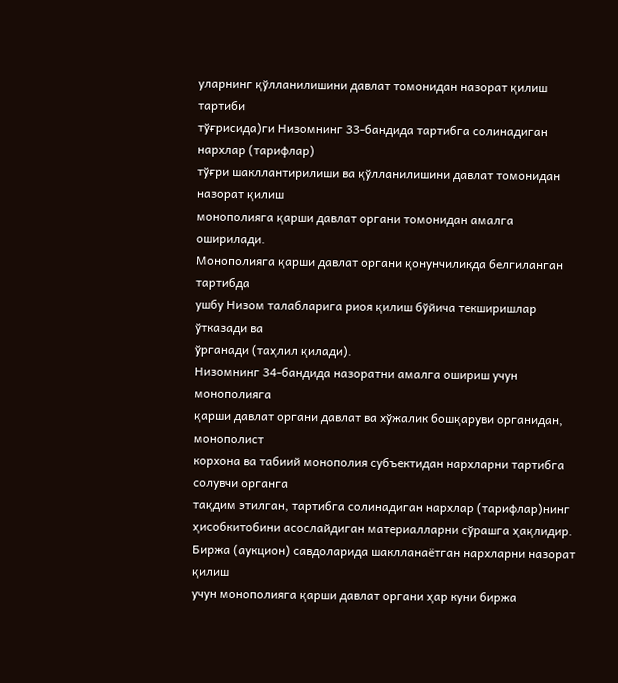уларнинг қўлланилишини давлат томонидан назорат қилиш тартиби
тўғрисида)ги Низомнинг 33-бандида тартибга солинадиган нархлар (тарифлар)
тўғри шакллантирилиши ва қўлланилишини давлат томонидан назорат қилиш
монополияга қарши давлат органи томонидан амалга оширилади.
Монополияга қарши давлат органи қонунчиликда белгиланган тартибда
ушбу Низом талабларига риоя қилиш бўйича текширишлар ўтказади ва
ўрганади (таҳлил қилади).
Низомнинг 34-бандида назоратни амалга ошириш учун монополияга
қарши давлат органи давлат ва хўжалик бошқаруви органидан, монополист
корхона ва табиий монополия субъектидан нархларни тартибга солувчи органга
тақдим этилган, тартибга солинадиган нархлар (тарифлар)нинг ҳисобкитобини асослайдиган материалларни сўрашга ҳақлидир.
Биржа (аукцион) савдоларида шаклланаётган нархларни назорат қилиш
учун монополияга қарши давлат органи ҳар куни биржа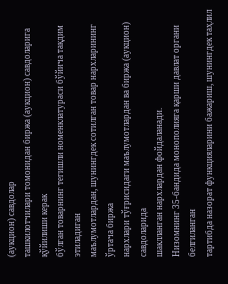(аукцион) савдолар
ташкилотчилари томонидан биржа (аукцион) савдоларига қўйилиши керак
бўлган товарнинг тегишли номенклатураси бўйича тақдим этиладиган
маълумотлардан, шунингдек сотилган товар нархларининг ўртача биржа
нархлари тўғрисидаги маълумотлардан ва биржа (аукцион) савдоларида
шаклланган нархлардан фойдаланади.
Низомнинг 35-бандида монополияга қарши давлат органи белгиланган
тартибда назорат функцияларини бажариш, шунингдек таҳлил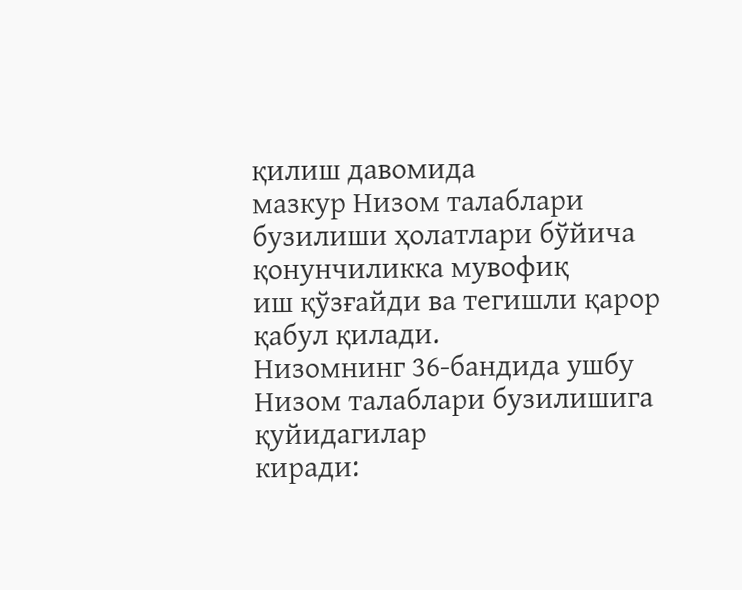қилиш давомида
мазкур Низом талаблари бузилиши ҳолатлари бўйича қонунчиликка мувофиқ
иш қўзғайди ва тегишли қарор қабул қилади.
Низомнинг 36-бандида ушбу Низом талаблари бузилишига қуйидагилар
киради: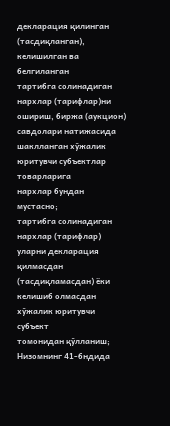декларация қилинган (тасдиқланган), келишилган ва белгиланган
тартибга солинадиган нархлар (тарифлар)ни ошириш, биржа (аукцион)
савдолари натижасида шаклланган хўжалик юритувчи субъектлар товарларига
нархлар бундан мустасно;
тартибга солинадиган нархлар (тарифлар) уларни декларация
қилмасдан (тасдиқламасдан) ёки келишиб олмасдан хўжалик юритувчи субъект
томонидан қўлланиш;
Низомнинг 41-бндида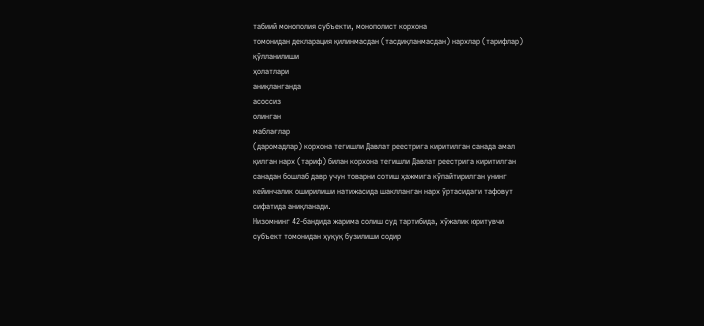табиий монополия субъекти, монополист корхона
томонидан декларация қилинмасдан (тасдиқланмасдан) нархлар (тарифлар)
қўлланилиши
ҳолатлари
аниқланганда
асоссиз
олинган
маблағлар
(даромадлар) корхона тегишли Давлат реестрига киритилган санада амал
қилган нарх (тариф) билан корхона тегишли Давлат реестрига киритилган
санадан бошлаб давр учун товарни сотиш ҳажмига кўпайтирилган унинг
кейинчалик оширилиши натижасида шаклланган нарх ўртасидаги тафовут
сифатида аниқланади.
Низомнинг 42-бандида жарима солиш суд тартибида, хўжалик юритувчи
субъект томонидан ҳуқуқ бузилиши содир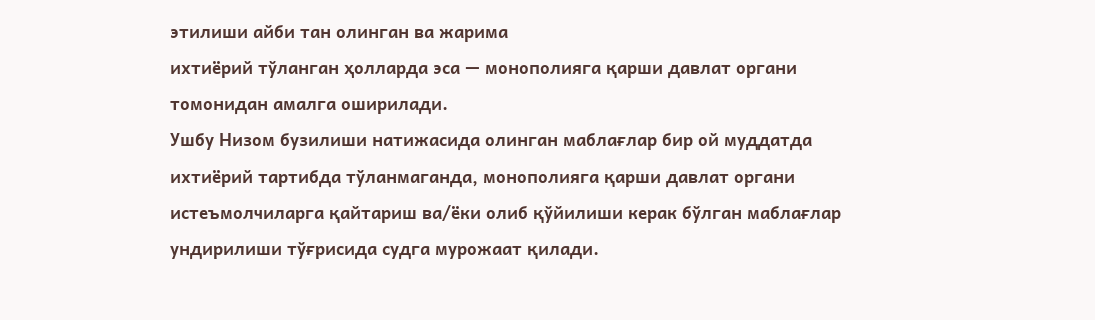этилиши айби тан олинган ва жарима
ихтиёрий тўланган ҳолларда эса — монополияга қарши давлат органи
томонидан амалга оширилади.
Ушбу Низом бузилиши натижасида олинган маблағлар бир ой муддатда
ихтиёрий тартибда тўланмаганда, монополияга қарши давлат органи
истеъмолчиларга қайтариш ва/ёки олиб қўйилиши керак бўлган маблағлар
ундирилиши тўғрисида судга мурожаат қилади.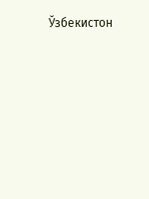Ўзбекистон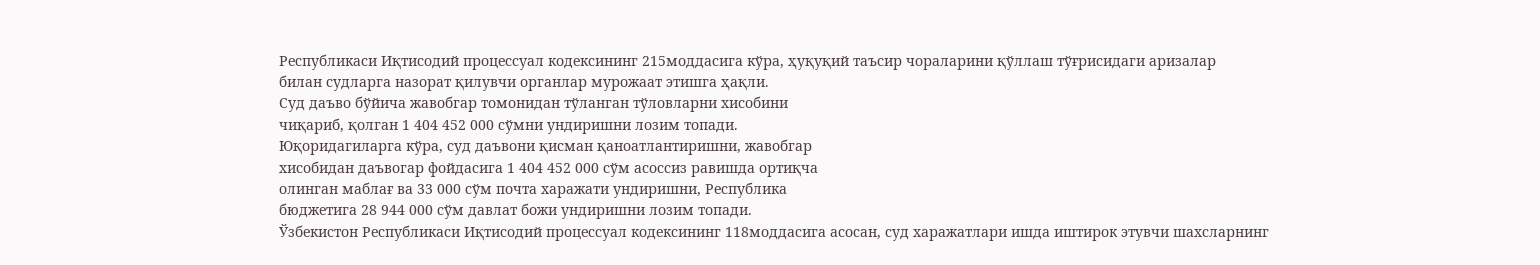Республикаси Иқтисодий процессуал кодексининг 215моддасига кўра, ҳуқуқий таъсир чораларини қўллаш тўғрисидаги аризалар
билан судларга назорат қилувчи органлар мурожаат этишга ҳақли.
Суд даъво бўйича жавобгар томонидан тўланган тўловларни хисобини
чиқариб, қолган 1 404 452 000 сўмни ундиришни лозим топади.
Юқоридагиларга кўра, суд даъвони қисман қаноатлантиришни, жавобгар
хисобидан даъвогар фойдасига 1 404 452 000 сўм асоссиз равишда ортиқча
олинган маблағ ва 33 000 сўм почта харажати ундиришни, Республика
бюджетига 28 944 000 сўм давлат божи ундиришни лозим топади.
Ўзбекистон Республикаси Иқтисодий процессуал кодексининг 118моддасига асосан, суд харажатлари ишда иштирок этувчи шахсларнинг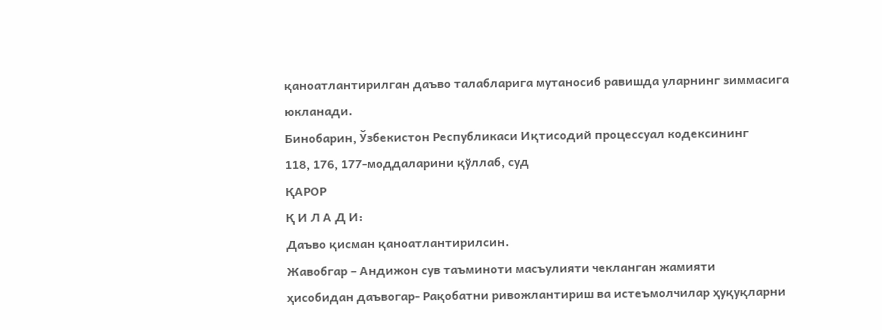қаноатлантирилган даъво талабларига мутаносиб равишда уларнинг зиммасига
юкланади.
Бинобарин, Ўзбекистон Республикаси Иқтисодий процессуал кодексининг
118, 176, 177-моддаларини қўллаб, суд
ҚАРОР
Қ И Л А Д И:
Даъво қисман қаноатлантирилсин.
Жавобгар – Андижон сув таъминоти масъулияти чекланган жамияти
ҳисобидан даъвогар- Рақобатни ривожлантириш ва истеъмолчилар ҳуқуқларни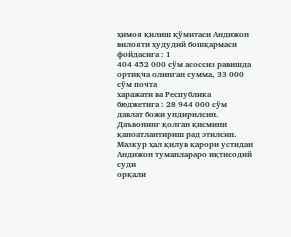ҳимоя қилиш қўмитаси Андижон вилояти ҳудудий бошқармаси фойдасига : 1
404 452 000 сўм асоссиз равишда ортиқча олинган сумма, 33 000 сўм почта
харажати ва Республика бюджетига : 28 944 000 сўм давлат божи ундирилсин.
Даъвонинг қолган қисмини қаноатлантириш рад этилсин.
Мазкур ҳал қилув қарори устидан Андижон туманлараро иқтисодий суди
орқали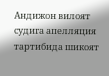Андижон вилоят судига апелляция тартибида шикоят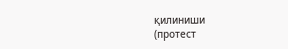қилиниши
(протест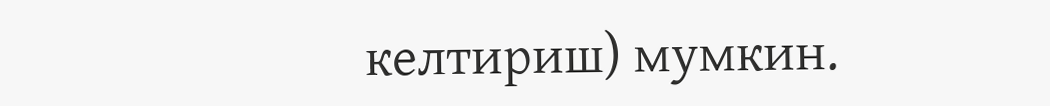келтириш) мумкин.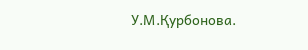У.М.Қурбонова.